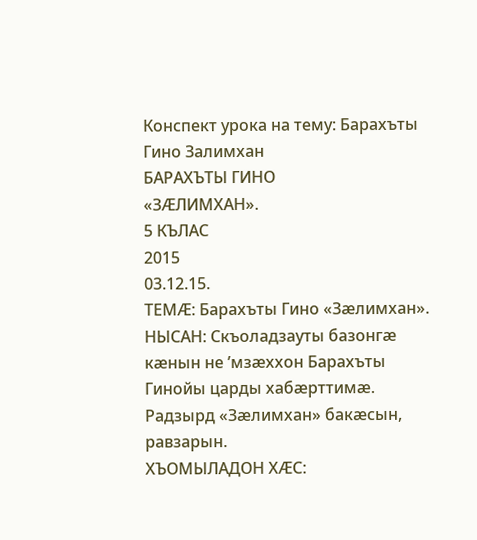Конспект урока на тему: Барахъты Гино Залимхан
БАРАХЪТЫ ГИНО
«ЗÆЛИМХАН».
5 КЪЛАС
2015
03.12.15.
ТЕМÆ: Барахъты Гино «Зæлимхан».
НЫСАН: Скъоладзауты базонгæ кæнын не ’мзæххон Барахъты Гинойы царды хабæрттимæ. Радзырд «Зæлимхан» бакæсын, равзарын.
ХЪОМЫЛАДОН ХÆС: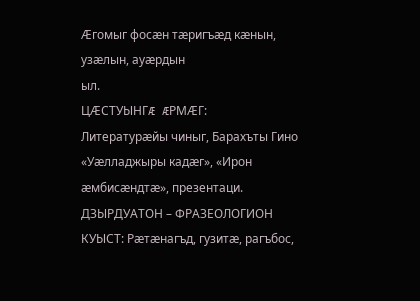Æгомыг фосæн тæригъæд кæнын, узæлын, ауæрдын
ыл.
ЦÆСТУЫНГÆ ÆРМÆГ: Литературæйы чиныг, Барахъты Гино «Уæлладжыры кадæг», «Ирон æмбисæндтæ», презентаци.
ДЗЫРДУАТОН – ФРАЗЕОЛОГИОН КУЫСТ: Рæтæнагъд, гузитæ, рагъбос,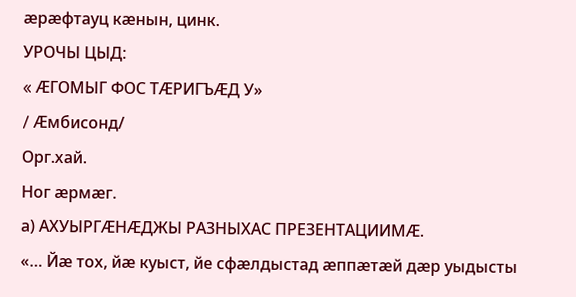æрæфтауц кæнын, цинк.
УРОЧЫ ЦЫД:
« ÆГОМЫГ ФОС ТÆРИГЪÆД У»
/ Æмбисонд/
Орг.хай.
Ног æрмæг.
а) АХУЫРГÆНÆДЖЫ РАЗНЫХАС ПРЕЗЕНТАЦИИМÆ.
«… Йæ тох, йæ куыст, йе сфæлдыстад æппæтæй дæр уыдысты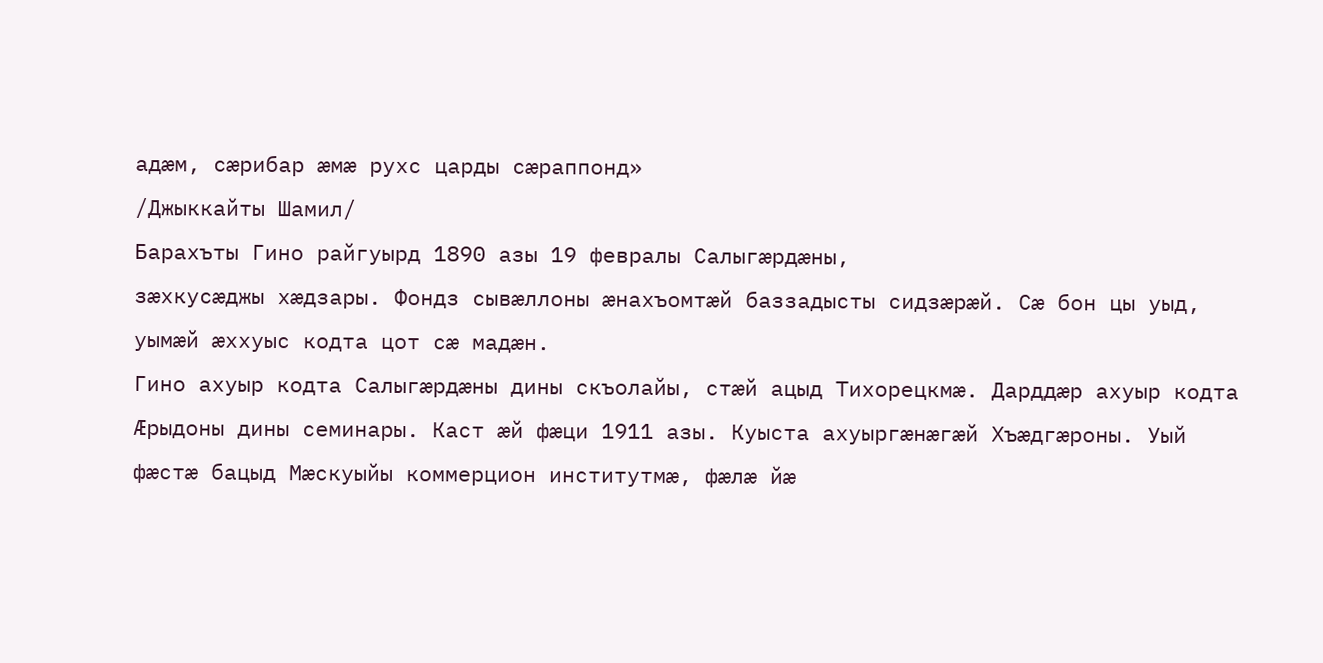адæм, сæрибар æмæ рухс царды сæраппонд»
/Джыккайты Шамил/
Барахъты Гино райгуырд 1890 азы 19 февралы Салыгæрдæны,
зæхкусæджы хæдзары. Фондз сывæллоны æнахъомтæй баззадысты сидзæрæй. Сæ бон цы уыд, уымæй æххуыс кодта цот сæ мадæн.
Гино ахуыр кодта Салыгæрдæны дины скъолайы, стæй ацыд Тихорецкмæ. Дарддæр ахуыр кодта Æрыдоны дины семинары. Каст æй фæци 1911 азы. Куыста ахуыргæнæгæй Хъæдгæроны. Уый фæстæ бацыд Мæскуыйы коммерцион институтмæ, фæлæ йæ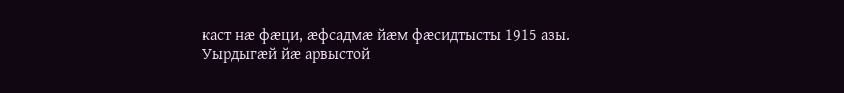каст нæ фæци, æфсадмæ йæм фæсидтысты 1915 азы. Уырдыгæй йæ арвыстой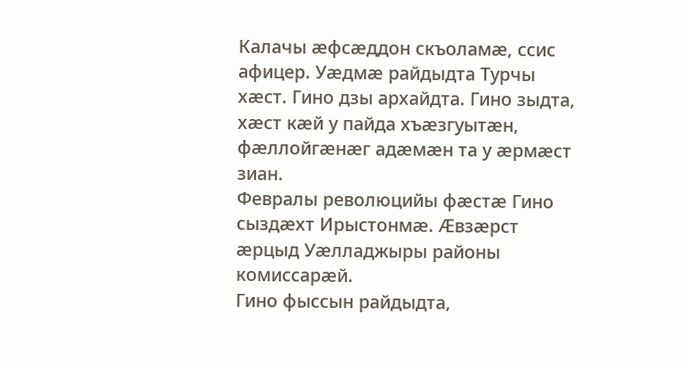Калачы æфсæддон скъоламæ, ссис афицер. Уæдмæ райдыдта Турчы хæст. Гино дзы архайдта. Гино зыдта, хæст кæй у пайда хъæзгуытæн, фæллойгæнæг адæмæн та у æрмæст зиан.
Февралы революцийы фæстæ Гино сыздæхт Ирыстонмæ. Æвзæрст æрцыд Уæлладжыры районы комиссарæй.
Гино фыссын райдыдта,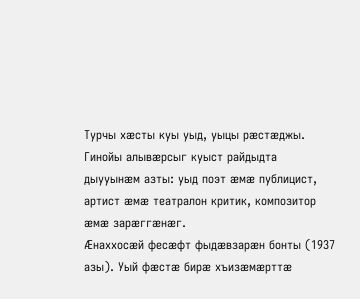Турчы хæсты куы уыд, уыцы рæстæджы.
Гинойы алывæрсыг куыст райдыдта дыууынæм азты: уыд поэт æмæ публицист, артист æмæ театралон критик, композитор æмæ зарæггæнæг.
Æнаххосæй фесæфт фыдæвзарæн бонты (1937 азы). Уый фæстæ бирæ хъизæмæрттæ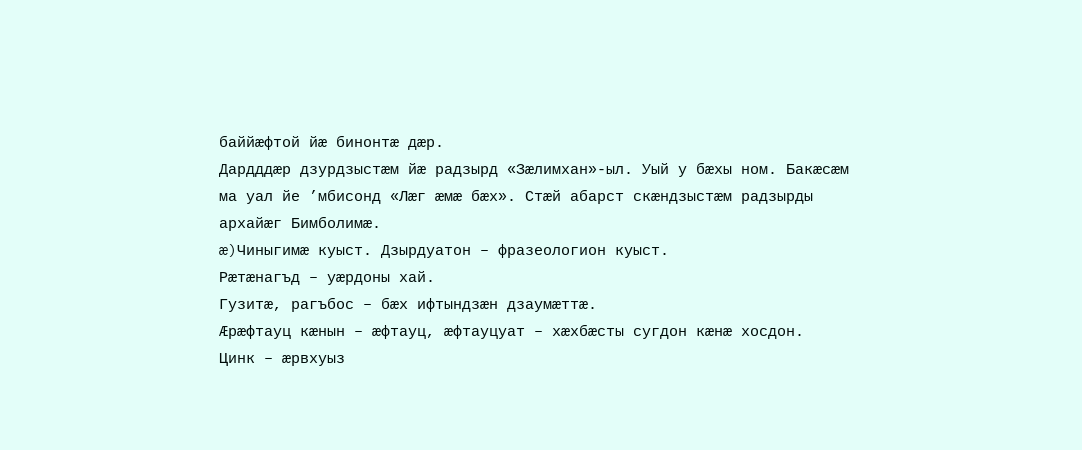баййæфтой йæ бинонтæ дæр.
Дардддæр дзурдзыстæм йæ радзырд «Зæлимхан»-ыл. Уый у бæхы ном. Бакæсæм ма уал йе ’мбисонд «Лæг æмæ бæх». Стæй абарст скæндзыстæм радзырды архайæг Бимболимæ.
æ)Чиныгимæ куыст. Дзырдуатон – фразеологион куыст.
Рæтæнагъд – уæрдоны хай.
Гузитæ, рагъбос – бæх ифтындзæн дзаумæттæ.
Æрæфтауц кæнын – æфтауц, æфтауцуат – хæхбæсты сугдон кæнæ хосдон.
Цинк – æрвхуыз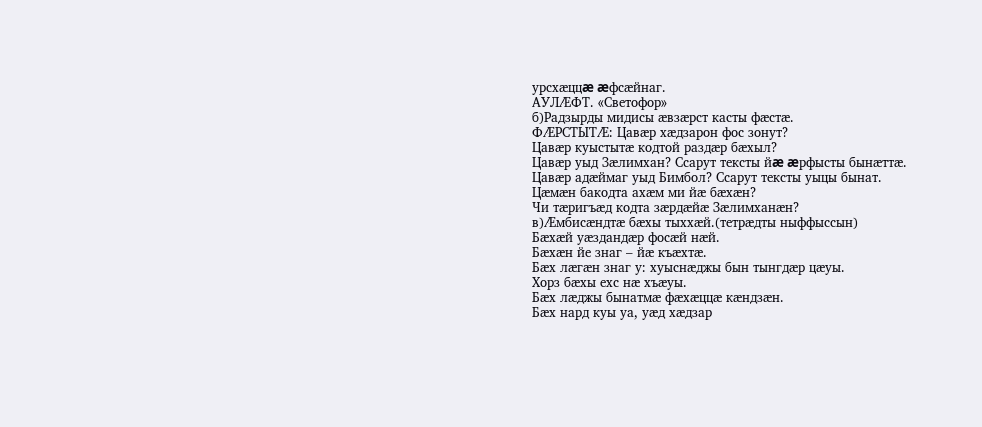урсхæццæ æфсæйнаг.
АУЛÆФТ. «Светофор»
б)Радзырды мидисы æвзæрст касты фæстæ.
ФÆРСТЫТÆ: Цавæр хæдзарон фос зонут?
Цавæр куыстытæ кодтой раздæр бæхыл?
Цавæр уыд Зæлимхан? Ссарут тексты йæ æрфысты бынæттæ.
Цавæр адæймаг уыд Бимбол? Ссарут тексты уыцы бынат.
Цæмæн бакодта ахæм ми йæ бæхæн?
Чи тæригъæд кодта зæрдæйæ Зæлимханæн?
в)Æмбисæндтæ бæхы тыххæй.(тетрæдты ныффыссын)
Бæхæй уæздандæр фосæй нæй.
Бæхæн йе знаг – йæ къæхтæ.
Бæх лæгæн знаг у: хуыснæджы бын тынгдæр цæуы.
Хорз бæхы ехс нæ хъæуы.
Бæх лæджы бынатмæ фæхæццæ кæндзæн.
Бæх нард куы уа, уæд хæдзар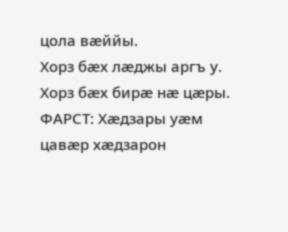цола вæййы.
Хорз бæх лæджы аргъ у.
Хорз бæх бирæ нæ цæры.
ФАРСТ: Хæдзары уæм цавæр хæдзарон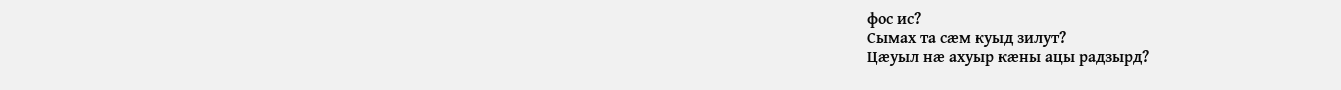фос ис?
Сымах та сæм куыд зилут?
Цæуыл нæ ахуыр кæны ацы радзырд?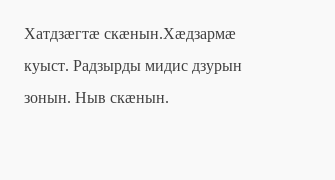Хатдзæгтæ скæнын.Хæдзармæ куыст. Радзырды мидис дзурын зонын. Ныв скæнын.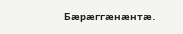Бæрæггæнæнтæ.